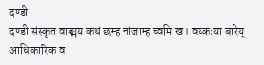दण्डी
दण्डी संस्कृत वाङ्मय कथं छम्ह नांजाम्ह च्वमि ख। वय्कःया बारेय् आधिकारिक व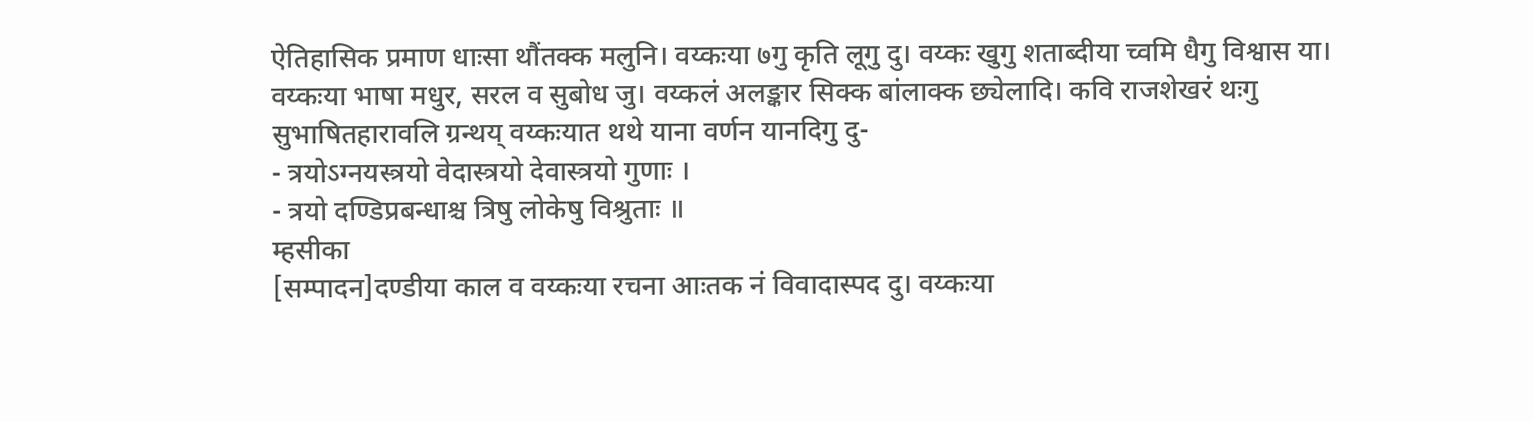ऐतिहासिक प्रमाण धाःसा थौंतक्क मलुनि। वय्कःया ७गु कृति लूगु दु। वय्कः खुगु शताब्दीया च्वमि धैगु विश्वास या। वय्कःया भाषा मधुर, सरल व सुबोध जु। वय्कलं अलङ्कार सिक्क बांलाक्क छ्येलादि। कवि राजशेखरं थःगु सुभाषितहारावलि ग्रन्थय् वय्कःयात थथे याना वर्णन यानदिगु दु-
- त्रयोऽग्नयस्त्रयो वेदास्त्रयो देवास्त्रयो गुणाः ।
- त्रयो दण्डिप्रबन्धाश्च त्रिषु लोकेषु विश्रुताः ॥
म्हसीका
[सम्पादन]दण्डीया काल व वय्कःया रचना आःतक नं विवादास्पद दु। वय्कःया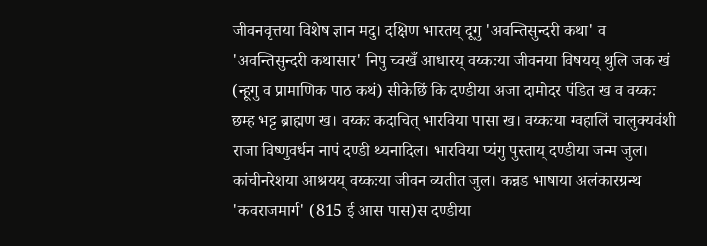जीवनवृत्तया विशेष ज्ञान मदु। दक्षिण भारतय् दूगु 'अवन्तिसुन्दरी कथा' व 'अवन्तिसुन्दरी कथासार' निपु च्वखँ आधारय् वय्कःया जीवनया विषयय् थुलि जक खं (न्हूगु व प्रामाणिक पाठ कथं) सीकेछिं कि दण्डीया अजा दामोदर पंडित ख व वय्कः छम्ह भट्ट ब्राह्मण ख। वय्कः कदाचित् भारविया पासा ख। वय्कःया ग्वहालिं चालुक्यवंशी राजा विष्णुवर्धन नापं दण्डी थ्यनादिल। भारविया प्यंगु पुस्ताय् दण्डीया जन्म जुल। कांचीनरेशया आश्रयय् वय्कःया जीवन व्यतीत जुल। कन्नड भाषाया अलंकारग्रन्थ 'कवराजमार्ग' (815 ई आस पास)स दण्डीया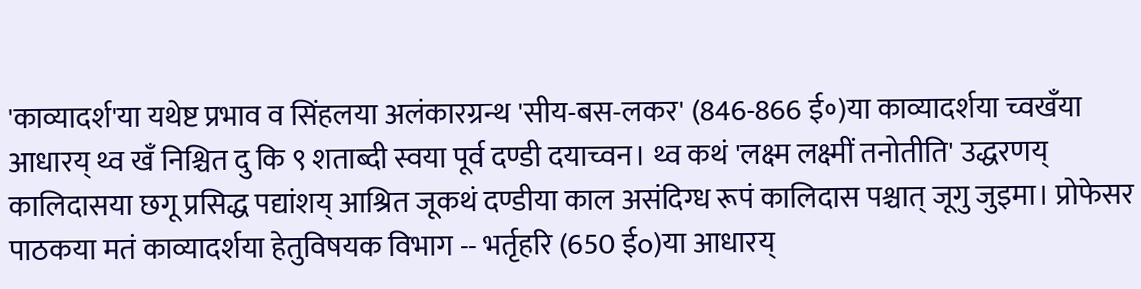'काव्यादर्श'या यथेष्ट प्रभाव व सिंहलया अलंकारग्रन्थ 'सीय-बस-लकर' (846-866 ई॰)या काव्यादर्शया च्वखँया आधारय् थ्व खँ निश्चित दु कि ९ शताब्दी स्वया पूर्व दण्डी दयाच्वन। थ्व कथं 'लक्ष्म लक्ष्मीं तनोतीति' उद्धरणय् कालिदासया छगू प्रसिद्ध पद्यांशय् आश्रित जूकथं दण्डीया काल असंदिग्ध रूपं कालिदास पश्चात् जूगु जुइमा। प्रोफेसर पाठकया मतं काव्यादर्शया हेतुविषयक विभाग -- भर्तृहरि (650 ईo)या आधारय्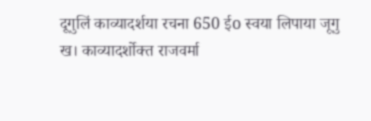दूगुलिं काव्यादर्शया रचना 650 ईo स्वया लिपाया जूगु ख। काव्यादर्शोक्त राजवर्मा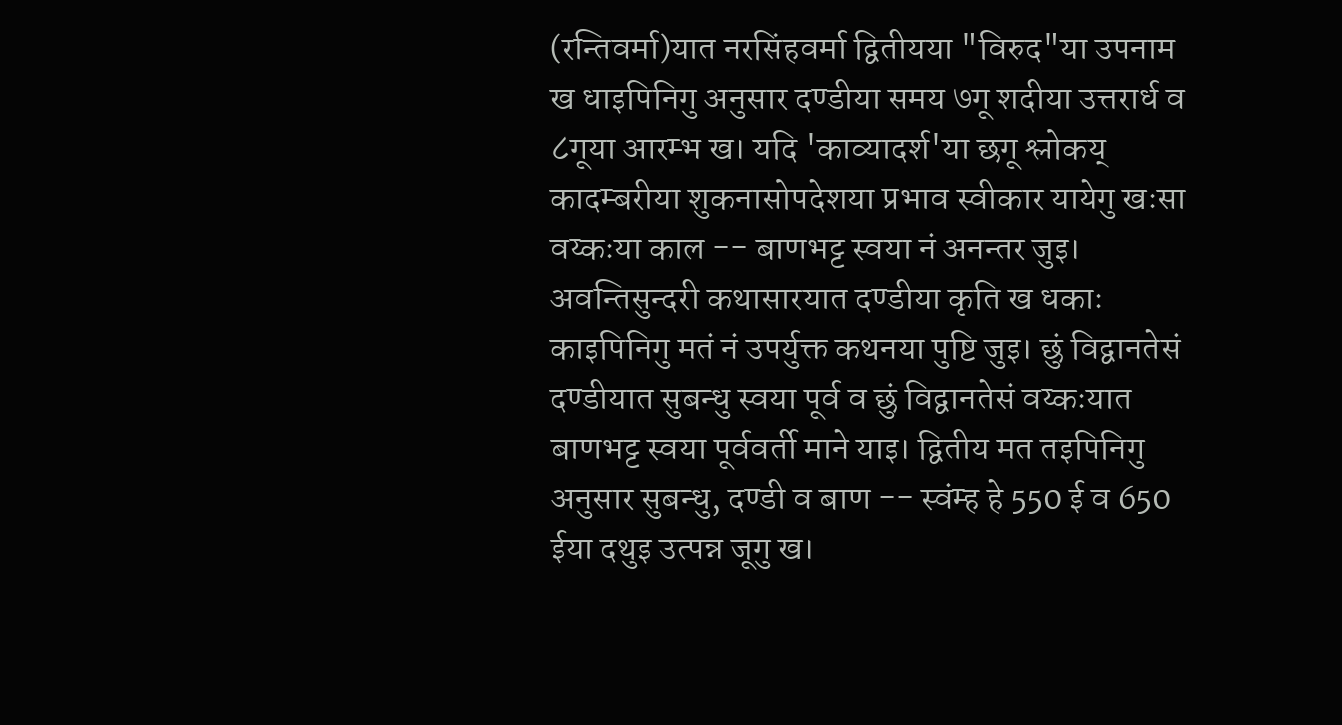(रन्तिवर्मा)यात नरसिंहवर्मा द्वितीयया "विरुद"या उपनाम ख धाइपिनिगु अनुसार दण्डीया समय ७गू शदीया उत्तरार्ध व ८गूया आरम्भ ख। यदि 'काव्यादर्श'या छगू श्लोकय् कादम्बरीया शुकनासोपदेशया प्रभाव स्वीकार यायेगु खःसा वय्कःया काल -- बाणभट्ट स्वया नं अनन्तर जुइ। अवन्तिसुन्दरी कथासारयात दण्डीया कृति ख धकाः काइपिनिगु मतं नं उपर्युक्त कथनया पुष्टि जुइ। छुं विद्वानतेसं दण्डीयात सुबन्धु स्वया पूर्व व छुं विद्वानतेसं वय्कःयात बाणभट्ट स्वया पूर्ववर्ती माने याइ। द्वितीय मत तइपिनिगु अनुसार सुबन्धु, दण्डी व बाण -- स्वंम्ह हे 550 ई व 650 ईया दथुइ उत्पन्न जूगु ख।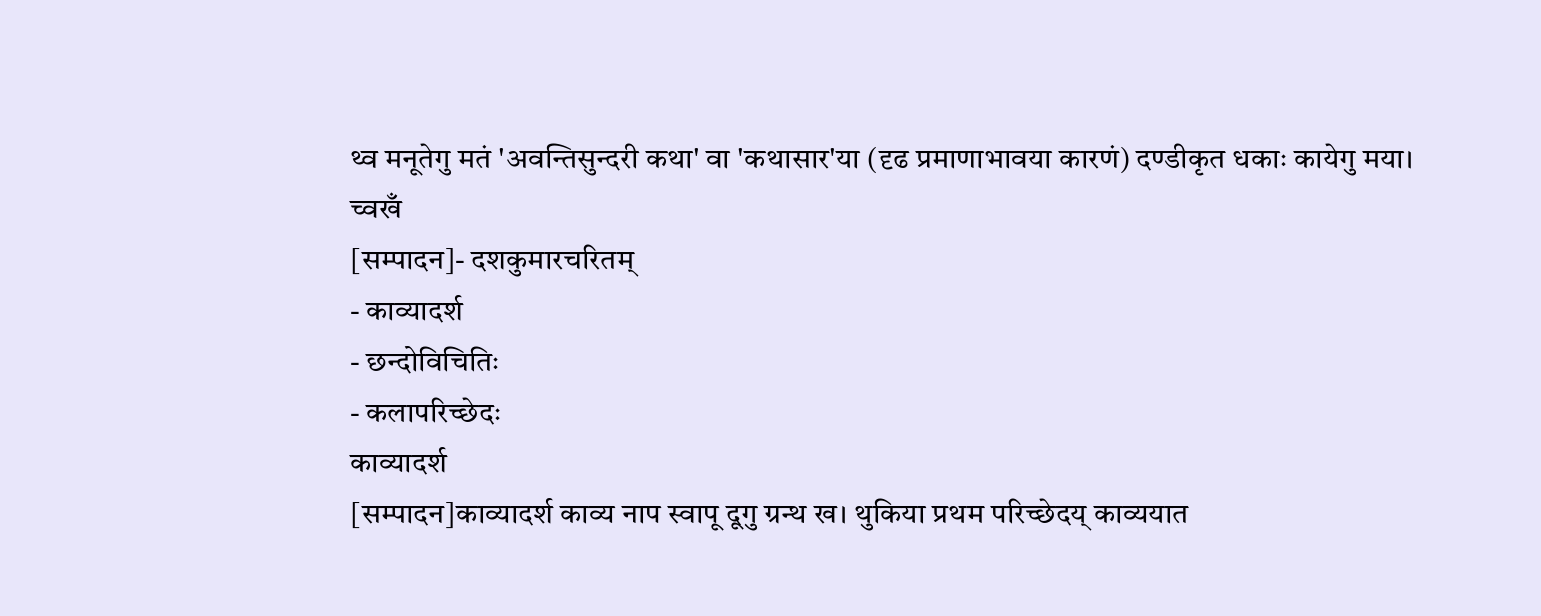थ्व मनूतेगु मतं 'अवन्तिसुन्दरी कथा' वा 'कथासार'या (दृढ प्रमाणाभावया कारणं) दण्डीकृत धकाः कायेगु मया।
च्वखँ
[सम्पादन]- दशकुमारचरितम्
- काव्यादर्श
- छन्दोविचितिः
- कलापरिच्छेदः
काव्यादर्श
[सम्पादन]काव्यादर्श काव्य नाप स्वापू दूगु ग्रन्थ ख। थुकिया प्रथम परिच्छेदय् काव्ययात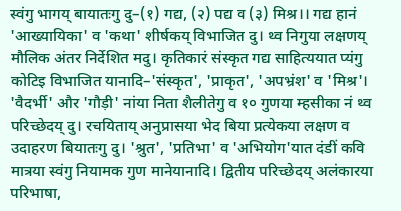स्वंगु भागय् बायातःगु दु–(१) गद्य, (२) पद्य व (३) मिश्र।। गद्य हानं 'आख्यायिका' व 'कथा' शीर्षकय् विभाजित दु। थ्व निगुया लक्षणय् मौलिक अंतर निर्देशित मदु। कृतिकारं संस्कृत गद्य साहित्ययात प्यंगु कोटिइ विभाजित यानादि–'संस्कृत', 'प्राकृत', 'अपभ्रंश' व 'मिश्र'। 'वैदर्भी' और 'गौड़ी' नांया निता शैलीतेगु व १० गुणया म्हसीका नं थ्व परिच्छेदय् दु। रचयिताय् अनुप्रासया भेद बिया प्रत्येकया लक्षण व उदाहरण बियातःगु दु। 'श्रुत', 'प्रतिभा' व 'अभियोग'यात दंडीं कवि मात्रया स्वंगु नियामक गुण मानेयानादि। द्वितीय परिच्छेदय् अलंकारया परिभाषा,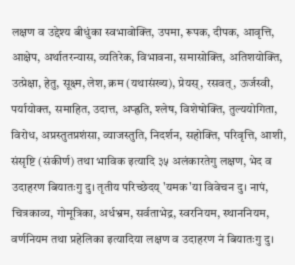लक्षण व उद्देश्य बीधुंका स्वभावोक्ति, उपमा, रूपक, दीपक, आवृत्ति, आक्षेप, अर्थातरन्यास, व्यतिरेक, विभावना, समासोक्ति, अतिशयोक्ति, उत्प्रेक्षा, हेतु, सूक्ष्म, लेश, क्रम (यथासंख्य), प्रेयस्, रसवत्, ऊर्जस्वी, पर्यायोक्त, समाहित, उदात्त, अप्ह्रति, श्लेष, विशेषोक्ति, तुल्ययोगिता, विरोध, अप्रस्तुतप्रशंसा, व्याजस्तुति, निदर्शन, सहोक्ति, परिवृत्ति, आशी, संसृष्टि (संकीर्ण) तथा भाविक इत्यादि ३५ अलंकारतेगु लक्षण, भेद व उदाहरण बियातःगु दु। तृतीय परिच्छेदय् 'यमक'या विवेचन दु। नापं, चित्रकाव्य, गोमूत्रिका, अर्धभ्रम, सर्वताभेद्र, स्वरनियम, स्थाननियम, वर्णनियम तथा प्रहेलिका इत्यादिया लक्षण व उदाहरण नं बियातःगु दु।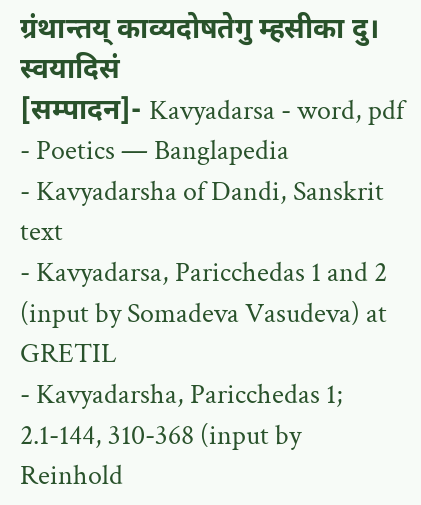ग्रंथान्तय् काव्यदोषतेगु म्हसीका दु।
स्वयादिसं
[सम्पादन]- Kavyadarsa - word, pdf
- Poetics — Banglapedia
- Kavyadarsha of Dandi, Sanskrit text
- Kavyadarsa, Paricchedas 1 and 2 (input by Somadeva Vasudeva) at GRETIL
- Kavyadarsha, Paricchedas 1; 2.1-144, 310-368 (input by Reinhold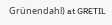Grünendahl) at GRETIL